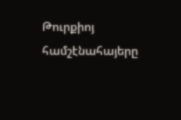Թուրքիոյ համշէնահայերը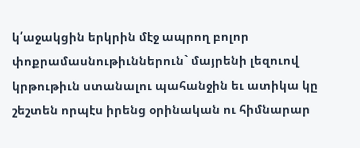կ՛աջակցին երկրին մէջ ապրող բոլոր փոքրամասնութիւններուն` մայրենի լեզուով կրթութիւն ստանալու պահանջին եւ ատիկա կը շեշտեն որպէս իրենց օրինական ու հիմնարար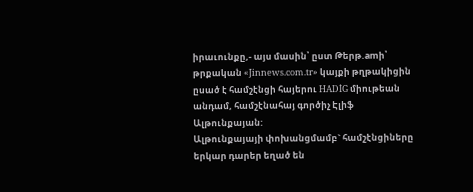իրաւունքը,- այս մասին՝ ըստ Թերթ.amի՝ թրքական «Jinnews.com.tr» կայքի թղթակիցին ըսած է համշէնցի հայերու HADİG միութեան անդամ, համշէնահայ գործիչ Էլիֆ Ալթունքայան:
Ալթունքայայի փոխանցմամբ` համշէնցիները երկար դարեր եղած են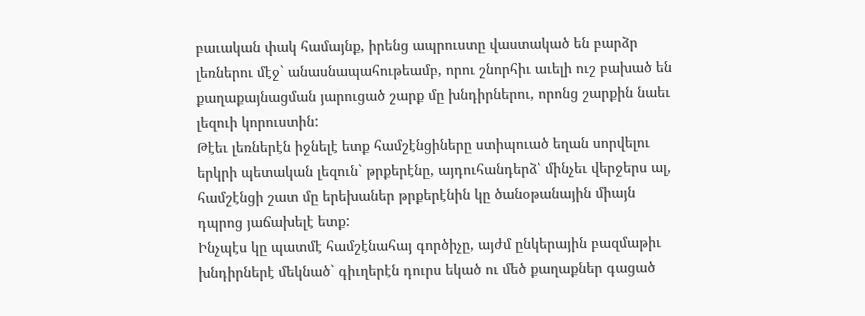բաւական փակ համայնք, իրենց ապրուստը վաստակած են բարձր լեռներու մէջ` անասնապահութեամբ, որու շնորհիւ աւելի ուշ բախած են քաղաքայնացման յարուցած շարք մը խնդիրներու, որոնց շարքին նաեւ լեզուի կորուստին:
Թէեւ լեռներէն իջնելէ ետք համշէնցիները ստիպուած եղան սորվելու երկրի պետական լեզուն` թրքերէնը, այդուհանդերձ՝ մինչեւ վերջերս ալ, համշէնցի շատ մը երեխաներ թրքերէնին կը ծանօթանային միայն դպրոց յաճախելէ ետք:
Ինչպէս կը պատմէ համշէնահայ գործիչը, այժմ ընկերային բազմաթիւ խնդիրներէ մեկնած` գիւղերէն դուրս եկած ու մեծ քաղաքներ գացած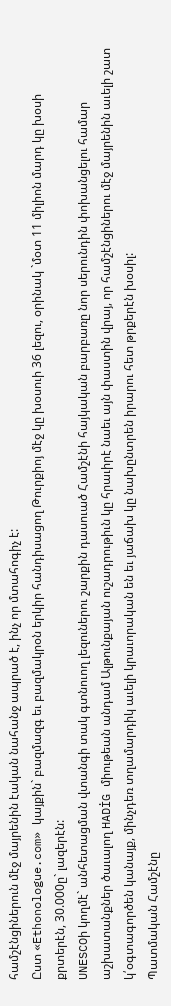համշէնցիներուն մէջ մայրենին էական նահանջ ապրած է, ինչ որ մտահոգիչ է:
Ըստ «Ethonologue.com» կայքին` բազմազգ եւ բազմակրօն երկիր հանդիսացող Թուրքիոյ մէջ կը խօսուի 36 լեզու, օրինակ `մօտ 11 միլիոն մարդ կը խօսի քրտերէն, 30.000ը` լազերէն:
UNESCOի կողմէ` անհետացման վտանգի տակ գտնուող լեզուներու շարքին դասուած Համշէնի հայկական բարբառը նոր սերունդին փոխանցելու համար աշխատանքներ ծաւալող HADİG միութեան անդամ Ալթունքայան ուշադրութիւն կը հրաւիրէ նաեւ այն փաստին վրայ, որ համշէնցիներու մէջ մայրենին աւելի շատ կ՛օգտագործեն կանայք, մինչդեռ տղամարդիկ աւելի կրաւորական են եւ յաճախ կը նախընտրեն իրարու հետ թրքերէն խօսիլ:
Պատմական Համշէնը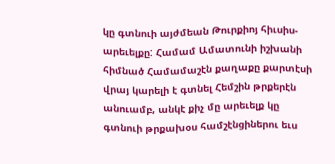կը գտնուի այժմեան Թուրքիոյ հիւսիս-արեւելքը: Համամ Ամատունի իշխանի հիմնած Համամաշէն քաղաքը քարտէսի վրայ կարելի է գտնել Հեմշին թրքերէն անուամբ, անկէ քիչ մը արեւելք կը գտնուի թրքախօս համշէնցիներու եւս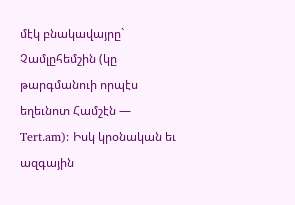մէկ բնակավայրը` Չամլըհեմշին (կը թարգմանուի որպէս եղեւնոտ Համշէն — Tert.am): Իսկ կրօնական եւ ազգային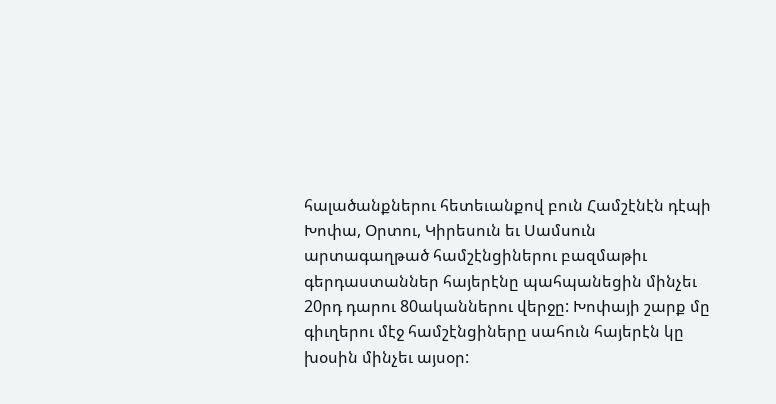հալածանքներու հետեւանքով բուն Համշէնէն դէպի Խոփա, Օրտու, Կիրեսուն եւ Սամսուն արտագաղթած համշէնցիներու բազմաթիւ գերդաստաններ հայերէնը պահպանեցին մինչեւ 20րդ դարու 80ականներու վերջը: Խոփայի շարք մը գիւղերու մէջ համշէնցիները սահուն հայերէն կը խօսին մինչեւ այսօր: